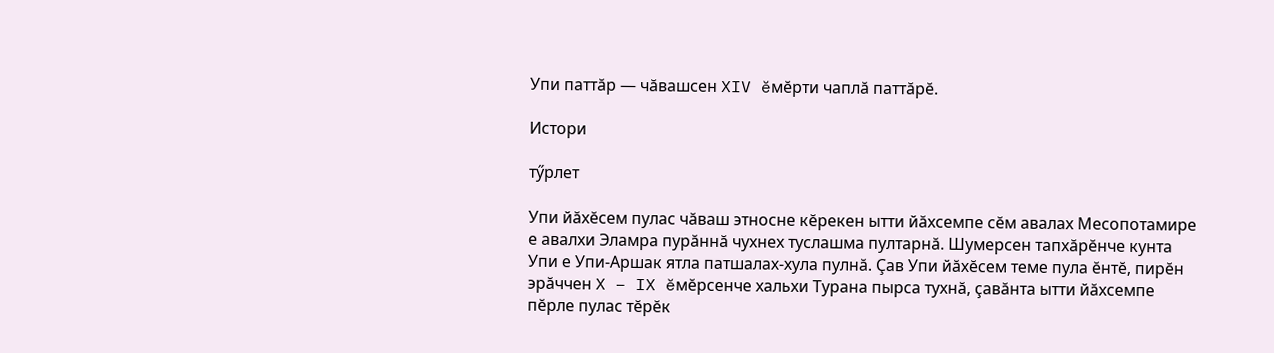Упи паттăр — чăвашсен XIV ĕмĕрти чаплă паттăрĕ.

Истори

тӳрлет

Упи йăхĕсем пулас чăваш этносне кĕрекен ытти йăхсемпе сĕм авалах Месопотамире е авалхи Эламра пурăннă чухнех туслашма пултарнă. Шумерсен тапхăрĕнче кунта Упи е Упи-Аршак ятла патшалах-хула пулнă. Çав Упи йăхĕсем теме пула ĕнтĕ, пирĕн эрăччен X – IX ĕмĕрсенче хальхи Турана пырса тухнă, çавăнта ытти йăхсемпе пĕрле пулас тĕрĕк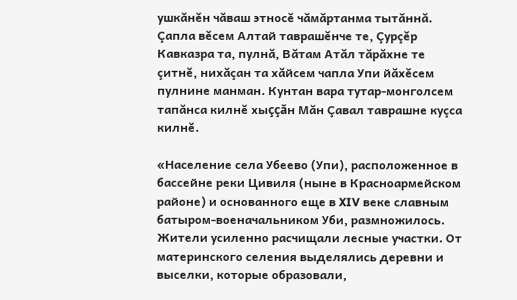ушкăнĕн чăваш этносĕ чăмăртанма тытăннă. Çапла вĕсем Алтай таврашĕнче те, Çурçĕр Кавказра та, пулнă, Вăтам Атăл тăрăхне те çитнĕ, нихăçан та хăйсем чапла Упи йăхĕсем пулнине манман. Кунтан вара тутар-монголсем тапăнса килнĕ хыççăн Мăн Çавал таврашне куçса килнĕ.

«Население села Убеево (Упи), расположенное в бассейне реки Цивиля (ныне в Красноармейском районе) и основанного еще в XIV веке славным батыром-военачальником Уби, размножилось. Жители усиленно расчищали лесные участки. От материнского селения выделялись деревни и выселки, которые образовали,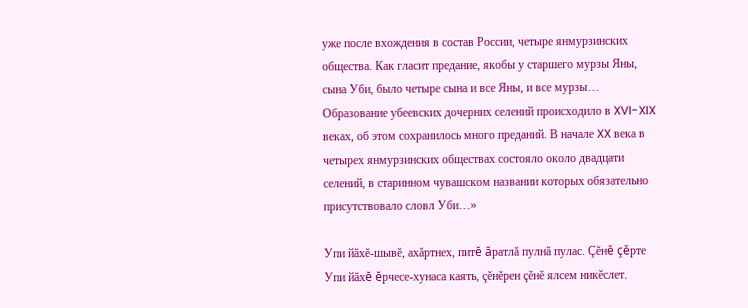уже после вхождения в состав России, четыре янмурзинских общества. Как гласит предание, якобы у старшего мурзы Яны, сына Уби, было четыре сына и все Яны, и все мурзы… Образование убеевских дочерних селений происходило в XVI-XIX веках, об этом сохранилось много преданий. В начале XX века в четырех янмурзинских обществах состояло около двадцати селений, в старинном чувашском названии которых обязательно присутствовало словл Уби…»

Упи йăхĕ-шывĕ, ахăртнех, питĕ ăратлă пулнă пулас. Çĕнĕ çĕрте Упи йăхĕ ĕрчесе-хунаса каять, çĕнĕрен çĕнĕ ялсем никĕслет.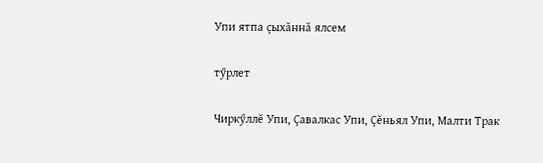Упи ятпа çыхăннă ялсем

тӳрлет

Чиркӳллĕ Упи, Çавалкас Упи, Çĕньял Упи, Малти Трак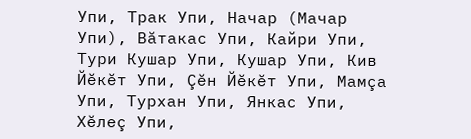Упи, Трак Упи, Начар (Мачар Упи), Вăтакас Упи, Кайри Упи, Тури Кушар Упи, Кушар Упи, Кив Йĕкĕт Упи, Çĕн Йĕкĕт Упи, Мамçа Упи, Турхан Упи, Янкас Упи, Хĕлеç Упи,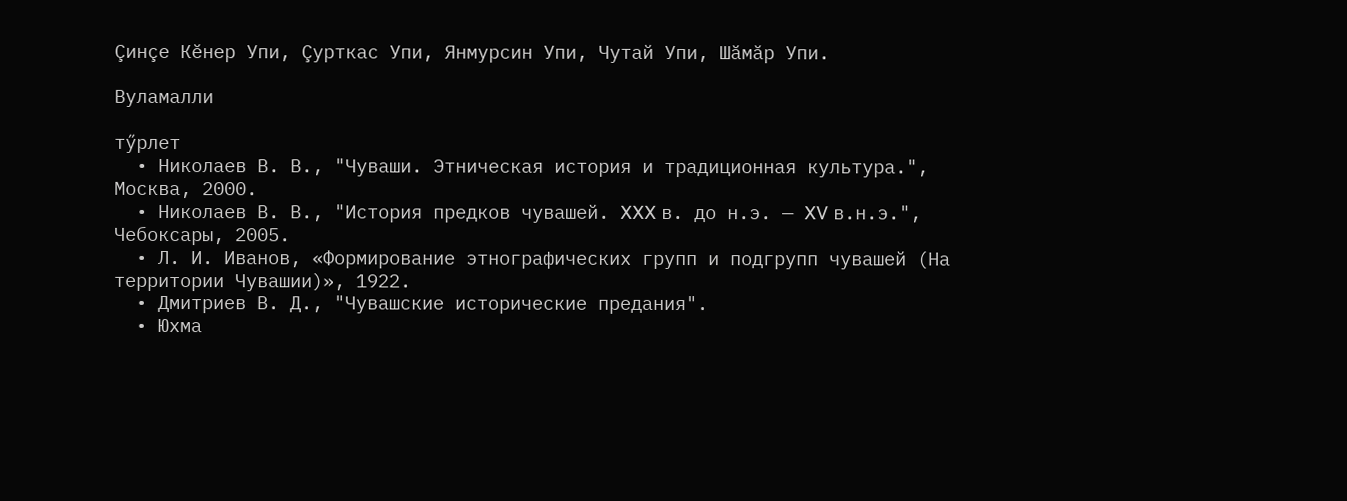Çинçе Кĕнер Упи, Çурткас Упи, Янмурсин Упи, Чутай Упи, Шăмăр Упи.

Вуламалли

тӳрлет
  • Николаев В. В., "Чуваши. Этническая история и традиционная культура.", Москва, 2000.
  • Николаев В. В., "История предков чувашей. XXX в. до н.э. — XV в.н.э.", Чебоксары, 2005.
  • Л. И. Иванов, «Формирование этнографических групп и подгрупп чувашей (На территории Чувашии)», 1922.
  • Дмитриев В. Д., "Чувашские исторические предания".
  • Юхма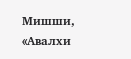Мишши, «Авалхи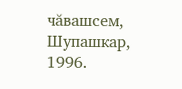чăвашсем, Шупашкар, 1996.